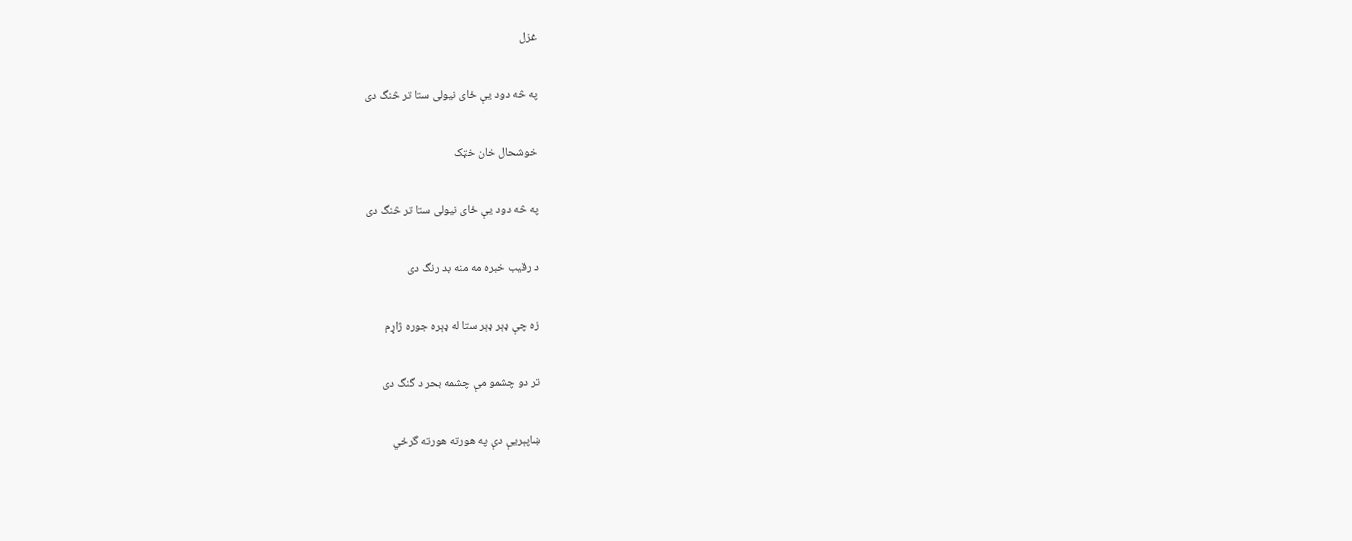غزل

په څه دود يې ځای نيولی ستا تر څنگ دی

خوشحال خان خټک

په څه دود يې ځای نيولی ستا تر څنگ دی

د رقيب خبره مه منه بد رنگ دی

زه چې ډېر ډېر ستا له ډېره جوره ژاړم

تر دو چشمو مې چشمه بحر د گنگ دی

ښاپېريې دې په هورته هورته گرځي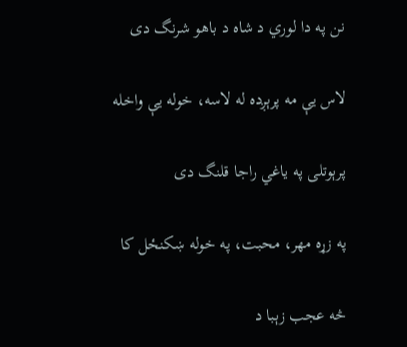نن په دا لوري د شاه د باهو شرنگ دی

لاس يې مه پرېږده له لاسه، خوله يې واخله

پرېوتلی په ياغي راجا قلنگ دی

په زړه مهر، محبت، په خوله ښکنځل کا

څه عجب زېبا د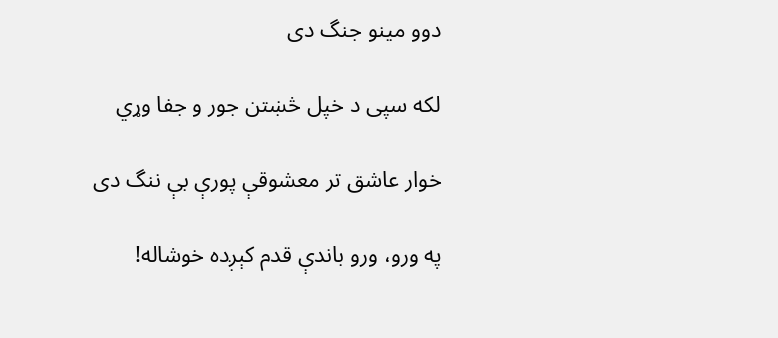دوو مينو جنگ دی

لکه سپی د خپل څښتن جور و جفا وړي

خوار عاشق تر معشوقې پورې بې ننگ دی

په ورو، ورو باندې قدم کېږده خوشاله!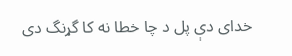خدای دې پل د چا خطا نه کا گړنگ دی